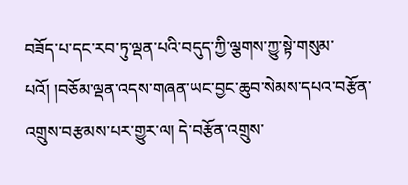བཟོད་པ་དང་རབ་ཏུ་ལྡན་པའི་བདུད་ཀྱི་ལྕགས་ཀྱུ་སྟེ་གསུམ་པའོ། །བཅོམ་ལྡན་འདས་གཞན་ཡང་བྱང་ཆུབ་སེམས་དཔའ་བརྩོན་འགྲུས་བརྩམས་པར་གྱུར་ལ། དེ་བརྩོན་འགྲུས་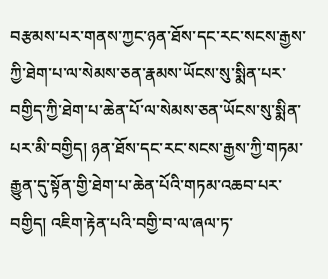བརྩམས་པར་གནས་ཀྱང་ཉན་ཐོས་དང་རང་སངས་རྒྱས་ཀྱི་ཐེག་པ་ལ་སེམས་ཅན་རྣམས་ཡོངས་སུ་སྨིན་པར་བགྱིད་ཀྱི་ཐེག་པ་ཆེན་པོ་ལ་སེམས་ཅན་ཡོངས་སུ་སྨིན་པར་མི་བགྱིད། ཉན་ཐོས་དང་རང་སངས་རྒྱས་ཀྱི་གཏམ་རྒྱུན་དུ་སྟོན་གྱི་ཐེག་པ་ཆེན་པོའི་གཏམ་འཆབ་པར་བགྱིད། འཇིག་རྟེན་པའི་བགྱི་བ་ལ་ཞལ་ཏ་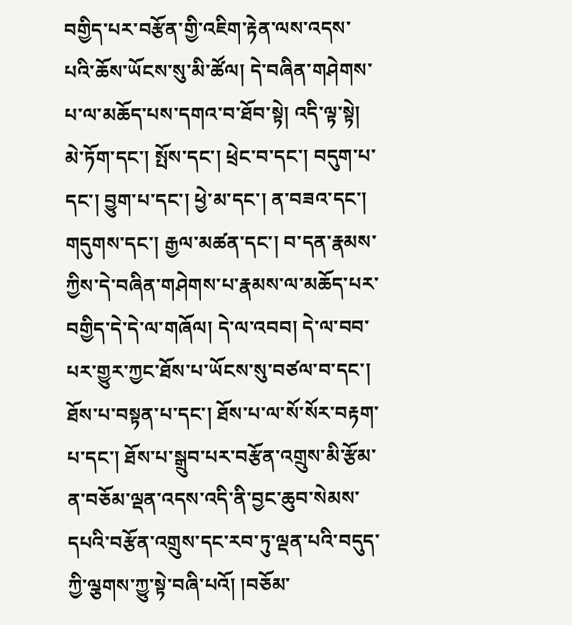བགྱིད་པར་བརྩོན་གྱི་འཇིག་རྟེན་ལས་འདས་པའི་ཆོས་ཡོངས་སུ་མི་ཚོལ། དེ་བཞིན་གཤེགས་པ་ལ་མཆོད་པས་དགའ་བ་ཐོབ་སྟེ། འདི་ལྟ་སྟེ། མེ་ཏོག་དང་། སྤོས་དང་། ཕྲེང་བ་དང་། བདུག་པ་དང་། བྱུག་པ་དང་། ཕྱེ་མ་དང་། ན་བཟའ་དང་། གདུགས་དང་། རྒྱལ་མཚན་དང་། བ་དན་རྣམས་ཀྱིས་དེ་བཞིན་གཤེགས་པ་རྣམས་ལ་མཆོད་པར་བགྱིད་དེ་དེ་ལ་གཞོལ། དེ་ལ་འབབ། དེ་ལ་བབ་པར་གྱུར་ཀྱང་ཐོས་པ་ཡོངས་སུ་བཙལ་བ་དང་། ཐོས་པ་བསྟན་པ་དང་། ཐོས་པ་ལ་སོ་སོར་བརྟག་པ་དང་། ཐོས་པ་སྒྲུབ་པར་བརྩོན་འགྲུས་མི་རྩོམ་ན་བཅོམ་ལྡན་འདས་འདི་ནི་བྱང་ཆུབ་སེམས་དཔའི་བརྩོན་འགྲུས་དང་རབ་ཏུ་ལྡན་པའི་བདུད་ཀྱི་ལྕགས་ཀྱུ་སྟེ་བཞི་པའོ། །བཅོམ་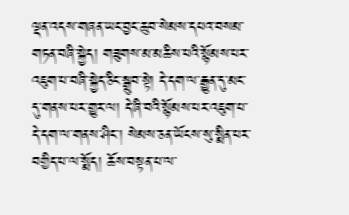ལྡན་འདས་གཞན་ཡང་བྱང་ཆུབ་སེམས་དཔའ་བསམ་གཏན་བཞི་སྐྱེད། གཟུགས་མ་མཆིས་པའི་སྙོམས་པར་འཇུག་པ་བཞི་སྐྱེད་ཅིང་སྒྲུབ་སྟེ། དེ་དག་ལ་རྒྱུན་དུ་མང་དུ་གནས་པར་གྱུར་ལ། དེ་ཞི་བའི་སྙོམས་པར་འཇུག་པ་དེ་དག་ལ་གནས་ཤིང་། སེམས་ཅན་ཡོངས་སུ་སྨིན་པར་བགྱིད་པ་ལ་སྨོད། ཆོས་བསྟན་པ་ལ་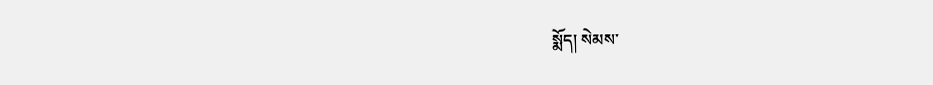སྨོད། སེམས་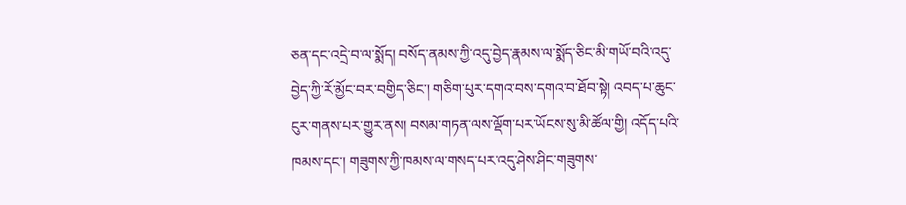ཅན་དང་འདྲེ་བ་ལ་སྨོད། བསོད་ནམས་ཀྱི་འདུ་བྱེད་རྣམས་ལ་སྨོད་ཅིང་མི་གཡོ་བའི་འདུ་བྱེད་ཀྱི་རོ་མྱོང་བར་བགྱིད་ཅིང་། གཅིག་པུར་དགའ་བས་དགའ་བ་ཐོབ་སྟེ། འབད་པ་ཆུང་ངུར་གནས་པར་གྱུར་ནས། བསམ་གཏན་ལས་ལྡོག་པར་ཡོངས་སུ་མི་ཚོལ་གྱི། འདོད་པའི་ཁམས་དང་། གཟུགས་ཀྱི་ཁམས་ལ་གསད་པར་འདུ་ཤེས་ཤིང་གཟུགས་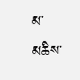མ་མཆིས་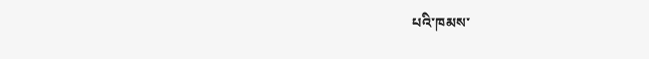པའི་ཁམས་